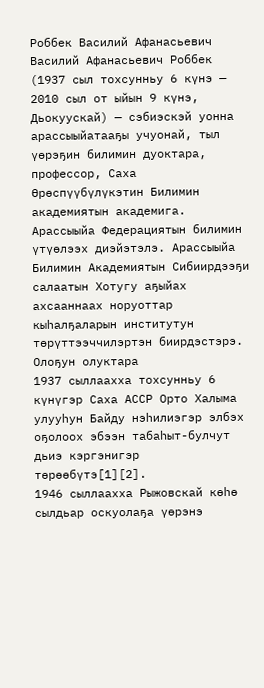Роббек Василий Афанасьевич
Василий Афанасьевич Роббек (1937 сыл тохсунньу 6 күнэ — 2010 сыл от ыйын 9 күнэ, Дьокуускай) — сэбиэскэй уонна арассыыйатааҕы учуонай, тыл үөрэҕин билимин дуоктара, профессор, Саха Өрөспүүбүлүкэтин Билимин академиятын академига. Арассыыйа Федерациятын билимин үтүөлээх диэйэтэлэ. Арассыыйа Билимин Академиятын Сибиирдээҕи салаатын Хотугу аҕыйах ахсааннаах норуоттар кыһалҕаларын институтун төрүттээччилэртэн биирдэстэрэ.
Олоҕун олуктара
1937 сыллаахха тохсунньу 6 күнүгэр Саха АССР Орто Халыма улууһун Байду нэһилиэгэр элбэх оҕолоох эбээн табаһыт-булчут дьиэ кэргэнигэр төрөөбүтэ[1][2].
1946 сыллаахха Рыжовскай көһө сылдьар оскуолаҕа үөрэнэ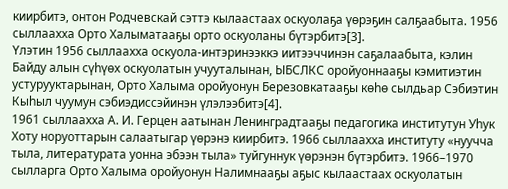киирбитэ, онтон Родчевскай сэттэ кылаастаах оскуолаҕа үөрэҕин салҕаабыта. 1956 сыллаахха Орто Халыматааҕы орто оскуоланы бүтэрбитэ[3].
Үлэтин 1956 сыллаахха оскуола-интэринээккэ иитээччинэн саҕалаабыта, кэлин Байду алын сүһүөх оскуолатын учууталынан, ЫБСЛКС оройуоннааҕы кэмитиэтин устурууктарынан, Орто Халыма оройуонун Березовкатааҕы көһө сылдьар Сэбиэтин Кыһыл чуумун сэбиэдиссэйинэн үлэлээбитэ[4].
1961 сыллаахха А. И. Герцен аатынан Ленинградтааҕы педагогика институтун Уһук Хоту норуоттарын салаатыгар үөрэнэ киирбитэ. 1966 сыллаахха институту «нуучча тыла, литературата уонна эбээн тыла» туйгуннук үөрэнэн бүтэрбитэ. 1966–1970 сылларга Орто Халыма оройуонун Налимнааҕы аҕыс кылаастаах оскуолатын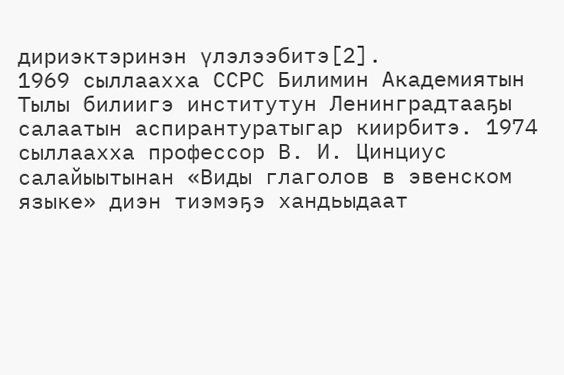дириэктэринэн үлэлээбитэ[2].
1969 сыллаахха ССРС Билимин Академиятын Тылы билиигэ институтун Ленинградтааҕы салаатын аспирантуратыгар киирбитэ. 1974 сыллаахха профессор В. И. Цинциус салайыытынан «Виды глаголов в эвенском языке» диэн тиэмэҕэ хандьыдаат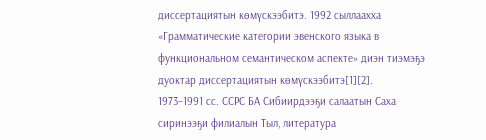диссертациятын көмүскээбитэ. 1992 сыллаахха «Грамматические категории эвенского языка в функциональном семантическом аспекте» диэн тиэмэҕэ дуоктар диссертациятын көмүскээбитэ[1][2].
1973–1991 сс. ССРС БА Сибиирдээҕи салаатын Саха сиринээҕи филиалын Тыл, литература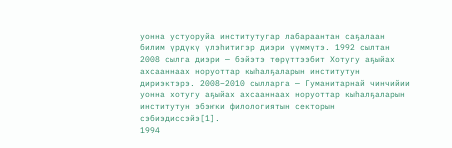уонна устуоруйа институтугар лабараантан саҕалаан билим үрдүкү үлэһитигэр диэри үүммүтэ. 1992 сылтан 2008 сылга диэри — бэйэтэ төрүттээбит Хотугу аҕыйах ахсааннаах норуоттар кыһалҕаларын институтун дириэктэрэ. 2008–2010 сылларга — Гуманитарнай чинчийии уонна хотугу аҕыйах ахсааннаах норуоттар кыһалҕаларын институтун эбэҥки филологиятын секторын сэбиэдиссэйэ[1].
1994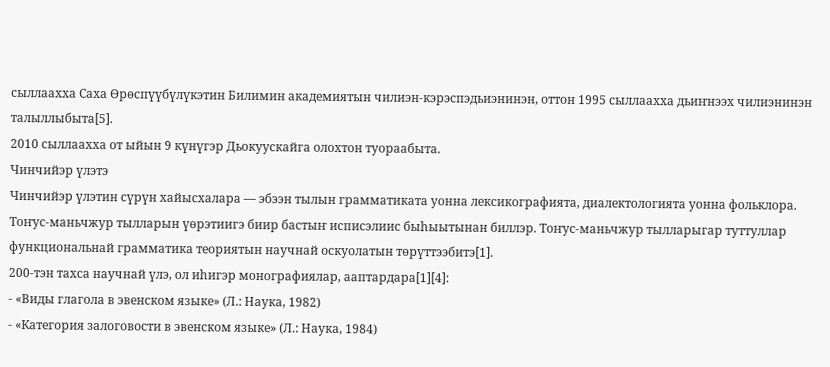сыллаахха Саха Өрөспүүбүлүкэтин Билимин академиятын чилиэн-кэрэспэдьиэнинэн, оттон 1995 сыллаахха дьиҥнээх чилиэнинэн талыллыбыта[5].
2010 сыллаахха от ыйын 9 күнүгэр Дьокуускайга олохтон туораабыта.
Чинчийэр үлэтэ
Чинчийэр үлэтин сүрүн хайысхалара — эбээн тылын грамматиката уонна лексикографията, диалектологията уонна фольклора. Тоҥус-маньчжур тылларын үөрэтиигэ биир бастыҥ исписэлиис быһыытынан биллэр. Тоҥус-маньчжур тылларыгар туттуллар функциональнай грамматика теориятын научнай оскуолатын төрүттээбитэ[1].
200-тэн тахса научнай үлэ, ол иһигэр монографиялар, ааптардара[1][4]:
- «Виды глагола в эвенском языке» (Л.: Наука, 1982)
- «Категория залоговости в эвенском языке» (Л.: Наука, 1984)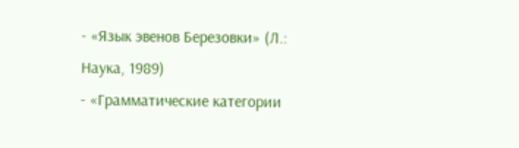- «Язык эвенов Березовки» (Л.: Наука, 1989)
- «Грамматические категории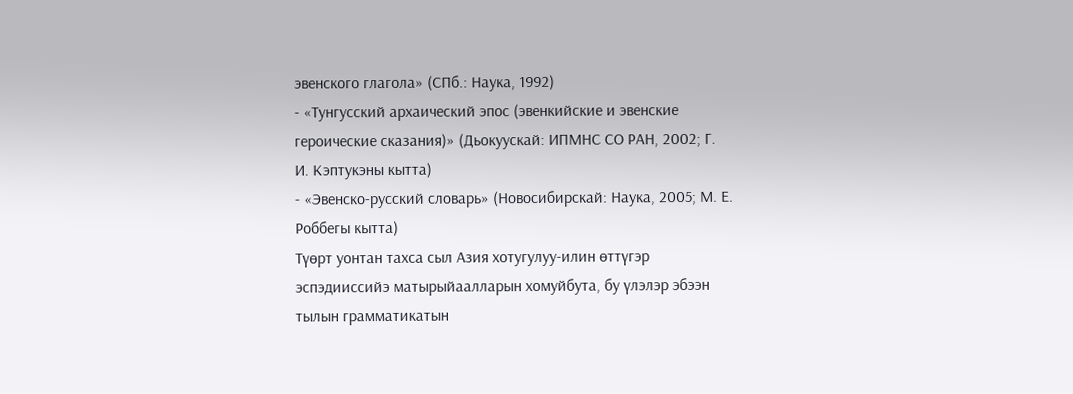эвенского глагола» (СПб.: Наука, 1992)
- «Тунгусский архаический эпос (эвенкийские и эвенские героические сказания)» (Дьокуускай: ИПМНС СО РАН, 2002; Г. И. Кэптукэны кытта)
- «Эвенско-русский словарь» (Новосибирскай: Наука, 2005; М. Е. Роббегы кытта)
Түөрт уонтан тахса сыл Азия хотугулуу-илин өттүгэр эспэдииссийэ матырыйаалларын хомуйбута, бу үлэлэр эбээн тылын грамматикатын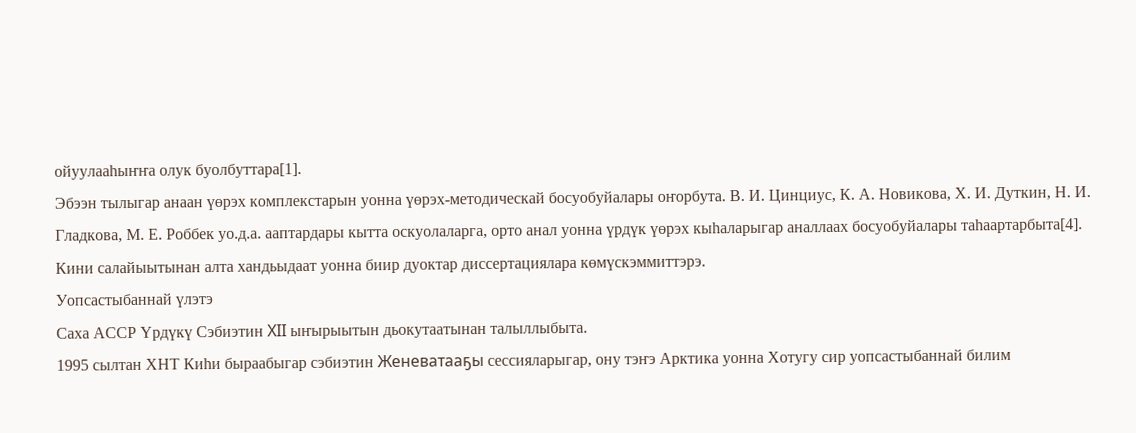ойуулааһыҥҥа олук буолбуттара[1].
Эбээн тылыгар анаан үөрэх комплекстарын уонна үөрэх-методическай босуобуйалары оҥорбута. В. И. Цинциус, К. А. Новикова, Х. И. Дуткин, Н. И. Гладкова, М. Е. Роббек уо.д.а. ааптардары кытта оскуолаларга, орто анал уонна үрдүк үөрэх кыһаларыгар аналлаах босуобуйалары таһаартарбыта[4].
Кини салайыытынан алта хандьыдаат уонна биир дуоктар диссертациялара көмүскэммиттэрэ.
Уопсастыбаннай үлэтэ
Саха АССР Үрдүкү Сэбиэтин XII ыҥырыытын дьокутаатынан талыллыбыта.
1995 сылтан ХНТ Киһи быраабыгар сэбиэтин Женеватааҕы сессияларыгар, ону тэҥэ Арктика уонна Хотугу сир уопсастыбаннай билим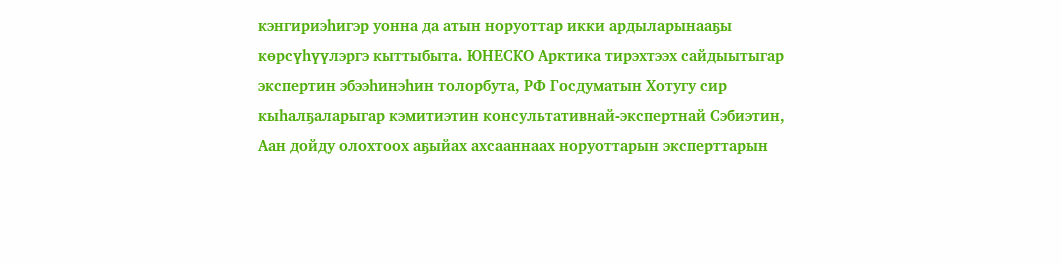кэнгириэһигэр уонна да атын норуоттар икки ардыларынааҕы көрсүһүүлэргэ кыттыбыта. ЮНЕСКО Арктика тирэхтээх сайдыытыгар экспертин эбээһинэһин толорбута, РФ Госдуматын Хотугу сир кыһалҕаларыгар кэмитиэтин консультативнай-экспертнай Сэбиэтин, Аан дойду олохтоох аҕыйах ахсааннаах норуоттарын эксперттарын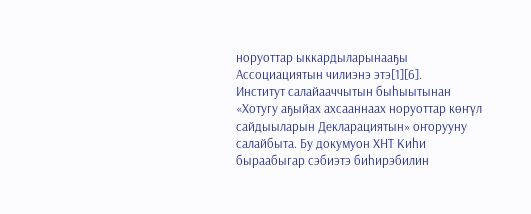норуоттар ыккардыларынааҕы Ассоциациятын чилиэнэ этэ[1][6].
Институт салайааччытын быһыытынан «Хотугу аҕыйах ахсааннаах норуоттар көҥүл сайдыыларын Декларациятын» оҥорууну салайбыта. Бу докумуон ХНТ Киһи быраабыгар сэбиэтэ биһирэбилин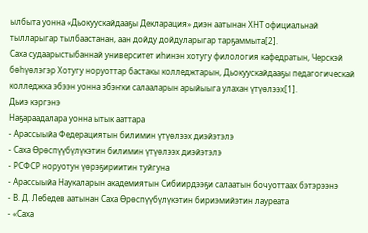ылбыта уонна «Дьокуускайдааҕы Декларация» диэн аатынан ХНТ официальнай тылларыгар тылбаастанан, аан дойду дойдуларыгар тарҕаммыта[2].
Саха судаарыстыбаннай университет иһинэн хотугу филология кафедратын, Черскэй бөһүөлэгэр Хотугу норуоттар бастакы колледжтарын, Дьокуускайдааҕы педагогическай колледжка эбээн уонна эбэҥки салааларын арыйыыга улахан үтүөлээх[1].
Дьиэ кэргэнэ
Наҕараадалара уонна ытык ааттара
- Арассыыйа Федерациятын билимин үтүөлээх диэйэтэлэ
- Саха Өрөспүүбүлүкэтин билимин үтүөлээх диэйэтэлэ
- РСФСР норуотун үөрэҕириитин туйгуна
- Арассыыйа Наукаларын академиятын Сибиирдээҕи салаатын бочуоттаах бэтэрээнэ
- В. Д. Лебедев аатынан Саха Өрөспүүбүлүкэтин бириэмийэтин лауреата
- «Саха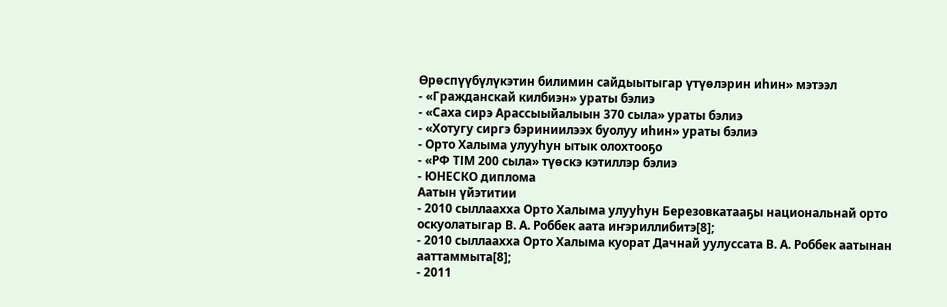Өрөспүүбүлүкэтин билимин сайдыытыгар үтүөлэрин иһин» мэтээл
- «Гражданскай килбиэн» ураты бэлиэ
- «Саха сирэ Арассыыйалыын 370 сыла» ураты бэлиэ
- «Хотугу сиргэ бэриниилээх буолуу иһин» ураты бэлиэ
- Орто Халыма улууһун ытык олохтооҕо
- «РФ ТІМ 200 сыла» түөскэ кэтиллэр бэлиэ
- ЮНЕСКО диплома
Аатын үйэтитии
- 2010 сыллаахха Орто Халыма улууһун Березовкатааҕы национальнай орто оскуолатыгар В. А. Роббек аата иҥэриллибитэ[8];
- 2010 сыллаахха Орто Халыма куорат Дачнай уулуссата В. А. Роббек аатынан ааттаммыта[8];
- 2011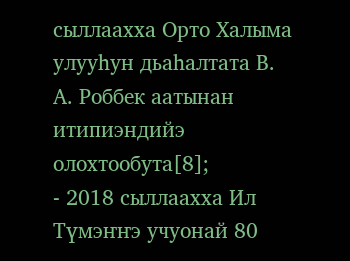сыллаахха Орто Халыма улууһун дьаһалтата В. А. Роббек аатынан итипиэндийэ олохтообута[8];
- 2018 сыллаахха Ил Түмэҥҥэ учуонай 80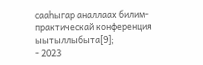сааһыгар аналлаах билим-практическай конференция ыытыллыбыта[9];
- 2023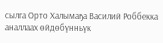сылга Орто Халымаҕа Василий Роббекка аналлаах өйдөбүнньүк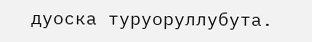дуоска туруоруллубута.